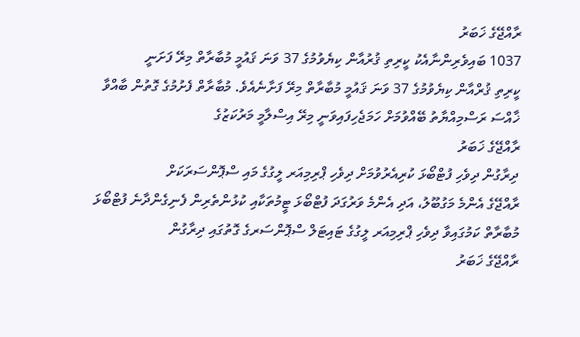ރާއްޖޭގެ ޚަބަރު
1037 ބައިވެރިންނާއެކު ކީރިތި ޤުރުއާން ކިޔެވުމުގެ 37 ވަނަ ޤައުމީ މުބާރާތް މިރޭ ފަށަނީ
ކީރިތި ޤުރްއާން ކިޔެވުމުގެ 37 ވަނަ ޤައުމީ މުބާރާތް މިރޭ ފަށާނެއެވެ. މުބާރާތް ފެށުމުގެ ގޮތުން ބާއްވާ ޚާއްސަ ރަސްމިއްޔާތު ބޭއްވުމަށް ހަމަޖެހިފައިވަނީ މިރޭ އިސްލާމީ މަރުކަޒުގެ
ރާއްޖޭގެ ޚަބަރު
ދިރާގުން ދިވެހި ފުޓްބޯޅަ ކުރިއެރުވުމަށް ދިވެހި ޕްރިމިއަރ ލީގުގެ މައި ސްޕޮންސަރަކަށް
ރާއްޖޭގެ އެންމެ މަގުބޫލު، އަދި އެންމެ ވަރުގަދަ ފުޓްބޯޅަ ޓީމުތަކާއި ކުޅުންތެރިން ފެނިގެންދާނެ ފުޓްބޯޅަ މުބާރާތް ކަމުގައިވާ ދިވެހި ޕްރިމިއަރ ލީގުގެ ޓައިޓަލް ސްޕޮންސަރގެ ގޮތުގައި ދިރާގުން
ރާއްޖޭގެ ޚަބަރު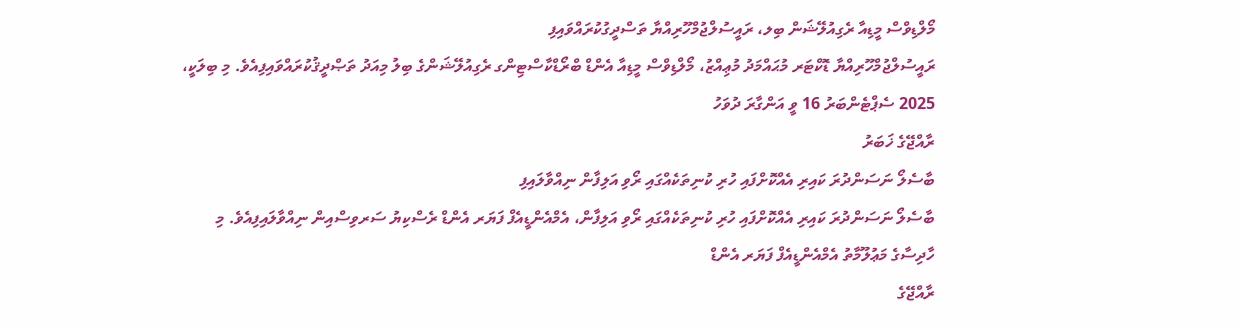މޯލްޑިވްސް މީޑިއާ ރެގިއުލޭޝަން ބިލ، ރައީސުލްޖުމްހޫރިއްޔާ ތަސްދީގުކުރައްވައިފި
ރައީސުލްޖުމްހޫރިއްޔާ ޑޮކްޓަރ މުޙައްމަދު މުޢިއްޒު، މޯލްޑިވްސް މީޑިއާ އެންޑް ބްރޯޑްކާސްޓިންގ ރެގިއުލޭޝަންގެ ބިލު މިއަދު ތަޞްދީޤުކުރައްވައިފިއެވެ. މި ބިލަކީ، 2025 ސެޕްޓެންބަރު 16 ވީ އަންގާރަ ދުވަހު
ރާއްޖޭގެ ޚަބަރު
ބާސެލޯ ނަސަންދުރަ ކައިރި އެއްކޮށްފައި ހުރި ކުނިތަކެއްގައި ރޯވި އަލިފާން ނިއްވާލައިފި
ބާސެލޯ ނަސަންދުރަ ކައިރި އެއްކޮށްފައި ހުރި ކުނިތަކެއްގައި ރޯވި އަލިފާން، އެމްއެންޑީއެފް ފަޔަރ އެންޑް ރެސްކިޔު ސަރވިސްއިން ނިއްވާލައިފިއެވެ. މި ހާދިސާގެ މަޢުލޫމާތު އެމްއެންޑީއެފް ފަޔަރ އެންޑް
ރާއްޖޭގެ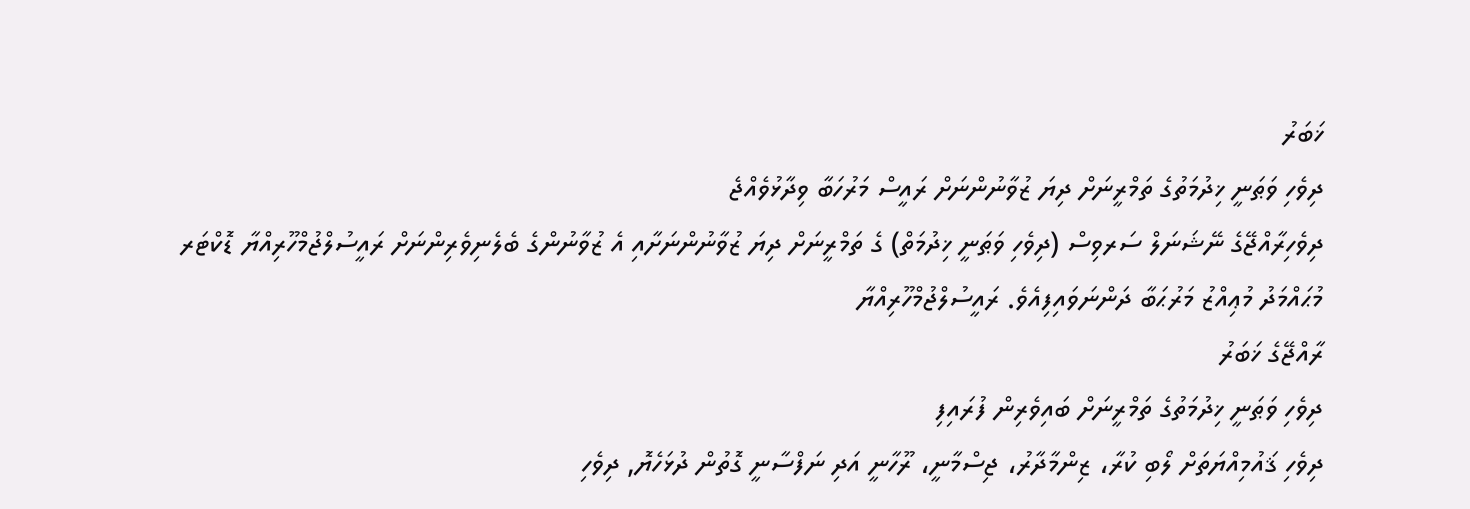ޚަބަރު
ދިވެހި ވަޠަނީ ޚިދުމަތުގެ ތަމްރީނަށް ދިޔަ ޒުވާނުންނަށް ރައީސް މަރުހަބާ ވިދާޅުވެއްޖެ
ދިވެހިރާއްޖޭގެ ނޭޝަނަލް ސަރވިސް (ދިވެހި ވަޠަނީ ޚިދުމަތް) ގެ ތަމްރީނަށް ދިޔަ ޒުވާނުންނަށާއި އެ ޒުވާނުންގެ ބެލެނިވެރިންނަށް ރައީސުލްޖުމްހޫރިއްޔާ ޑޮކްޓަރ މުޙައްމަދު މުޢިއްޒު މަރުޙަބާ ދަންނަވައިފިއެވެ. ރައީސުލްޖުމްހޫރިއްޔާ
ރާއްޖޭގެ ޚަބަރު
ދިވެހި ވަޠަނީ ޚިދުމަތުގެ ތަމްރީނަށް ބައިވެރިން ފުރައިފި
ދިވެހި ޤައުމިއްޔަތަށް ލޯބި ކުރާ، ޒިންމާދާރު، ޖިސްމާނީ، ރޫހާނީ އަދި ނަފްސާނީ ގޮތުން ދުޅަހެޔޮ, ދިވެހި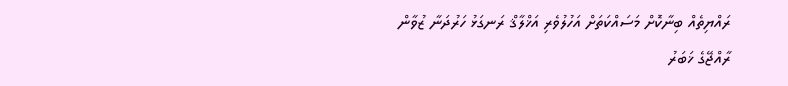ރައްޔިތެއް ބިނާކޮށް މަސައްކަތަށް އަހުލުވެރި އަޚްލާޤް ރަނގަޅު ހަރުދަނާ ޒުވާން
ރާއްޖޭގެ ޚަބަރު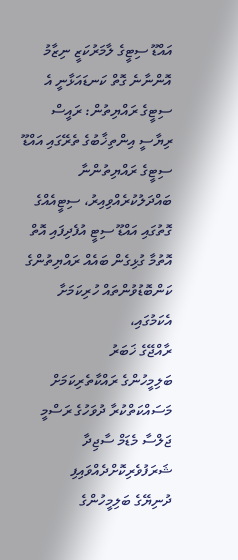އައްޑޫ ސިޓީގެ ލާމަރުކަޒީ ނިޒާމު އޮންނާނެ ގޮތް ކަނޑައަޅާނީ އެ ސިޓީގެ ރައްޔިތުން: ރައީސް
ރިޔާސީ އިންތިޚާބުގެ ތެރޭގައި އައްޑޫ ސިޓީގެ ރައްޔިތުންނާ ބައްދަލުކުރެއްވިއިރު، ސިޓީއެއްގެ ގޮތުގައި އައްޑޫ ސިޓީ އުފެދިފައި އޮތް އޮތުމާ ގުޅިގެން ބައެއް ރައްޔިތުންގެ ކަންބޮޑުވުންތައް ހުރިކަމަށާ އެކަމުގައި،
ރާއްޖޭގެ ޚަބަރު
ބަލިމީހުންގެ ރައްކާތެރިކަމަށް މަސައްކަތްކުރާ ދުވަހުގެ ރަސްމީ ޖަލްސާ މެޑަމް ސާޖިދާ ޝަރަފުވެރިކޮށްދެއްވައިފި
ދުނިޔޭގެ ބަލިމީހުންގެ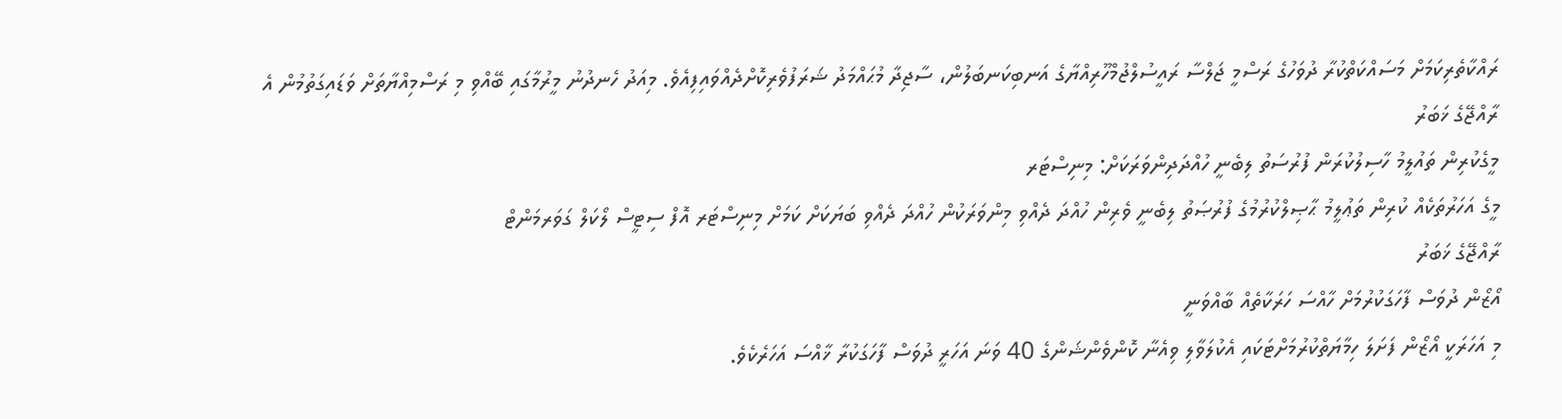ރައްކާތެރިކަމަށް މަސައްކަތްކުރާ ދުވަހުގެ ރަސްމީ ޖަލްސާ ރައީސުލްޖުމްހޫރިއްޔާގެ އަނބިކަނބަލުން، ސާޖިދާ މުޙައްމަދު ޝަރަފުވެރިކޮށްދެއްވައިފިއެވެ. މިއަދު ހެނދުނު މީރުމާގައި ބޭއްވި މި ރަސްމިއްޔާތަށް ވަޑައިގަތުމުން އެ
ރާއްޖޭގެ ޚަބަރު
މީގެކުރިން ތައުލީމު ހާސިލުކުރަން ފުރުސަތު ލިބެނީ ހުއްދަދިންވަރަކަށް: މިނިސްޓަރ
މީގެ އަހަރުތަކެއް ކުރިން ތަޢުލީމު ޙާޞިލްކުރުމުގެ ފުރުޞަތު ލިބެނީ ވެރިން ހުއްދަ ދެއްވި މިންވަރަކުން ހުއްދަ ދެއްވި ބަޔަކަށް ކަމަށް މިނިސްޓަރ އޮފް ސިޓީސް ލޯކަލް ގަވަރމަންޓް
ރާއްޖޭގެ ޚަބަރު
އޯޒޯން ދުވަސް ފާހަގަކުރުމަށް ހާއްސަ ހަރަކާތެއް ބާއްވަނީ
މި އަހަރަކީ އޯޒޯން ފަށަލަ ހިމާޔަތްކުރުމަށްޓަކައި އެކުލަވާލި ވިއެނާ ކޮންވެންޝަންގެ 40 ވަނަ އަހަރީ ދުވަސް ފާހަގަކުރާ ޚާއްސަ އަހަރެކެވެ.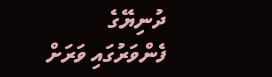ދުނިޔޭގެ ފެންވަރުގައި ވަރަށް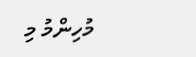މުހިންމު މި